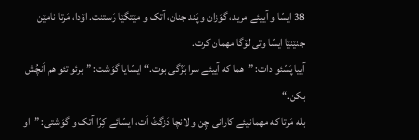38 ایسّا و آییئے مرید، گوَزان و پَند جنان، آتک و مێتگێا رَستنت. اۆدا، مَرتا نامێن جنێنێا ایسّا وتی لۆگا مهمان کرت.
آییا پَسّئو دات: ”هما که آییئے سرا بَزّگی بوت.“ ایسّایا گوَشت: ”برئو تئو هم اَنچُش بکن.“
بله مَرتا که مهمانیئے کارانی چِن و لانچا دَزگٹّ اَت، ایسّائے کِرّا آتک و گوَشتی: ”او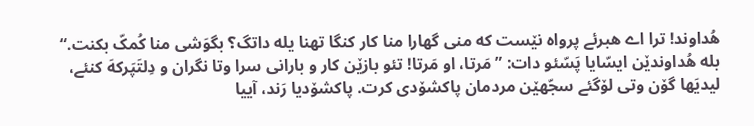هُداوند! ترا اے هبرئے پرواه نێست که منی گهارا منا کار کنگا تهنا یله داتگ؟ بگوَشی منا کُمکّ بکنت.“
بله هُداوندێن ایسّایا پَسّئو دات: ”مَرتا، او مَرتا! تئو بازێن کار و بارانی سرا وتا نگران و دِلتَپَرکهَ کنئے،
لیدیَها گۆن وتی لۆگئے سجّهێن مردمان پاکشۆدی کرت. پاکشۆدیا رَند، آییا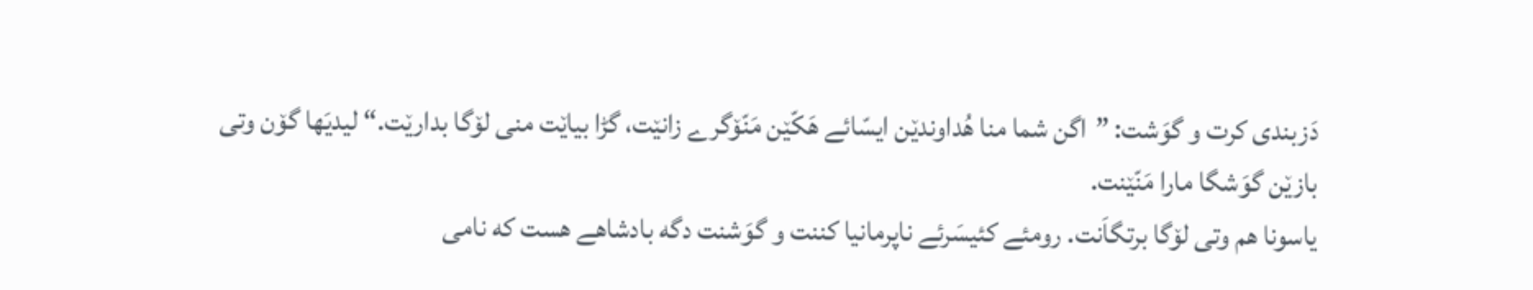دَزبندی کرت و گوَشت: ”اگن شما منا هُداوندێن ایسّائے هَکّێن مَنّۆگرے زانێت، گڑا بیاێت منی لۆگا بدارێت.“ لیدیَها گۆن وتی بازێن گوَشگا مارا مَنّێنت.
یاسونا هم وتی لۆگا برتگاَنت. رومئے کئیسَرئے ناپرمانیا کننت و گوَشنت دگه بادشاهے هست که نامی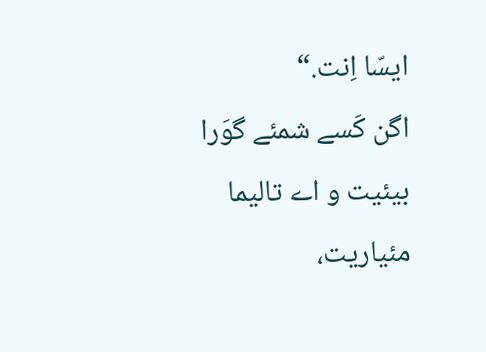ایسّا اِنت.“
اگن کَسے شمئے گوَرا بیئیت و اے تالیما مئیاریت،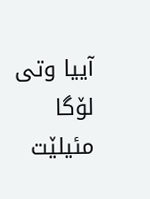آییا وتی لۆگا مئیلێت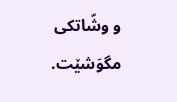و وشّاتکی مگوَشێت.